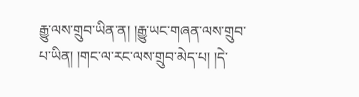རྒྱུ་ལས་གྲུབ་ཡིན་ན། །རྒྱུ་ཡང་གཞན་ལས་གྲུབ་པ་ཡིན། །གང་ལ་རང་ལས་གྲུབ་མེད་པ། །དེ་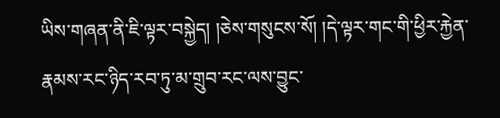ཡིས་གཞན་ནི་ཇི་ལྟར་བསྐྱེད། །ཅེས་གསུངས་སོ། །དེ་ལྟར་གང་གི་ཕྱིར་རྐྱེན་རྣམས་རང་ཉིད་རབ་ཏུ་མ་གྲུབ་རང་ལས་བྱུང་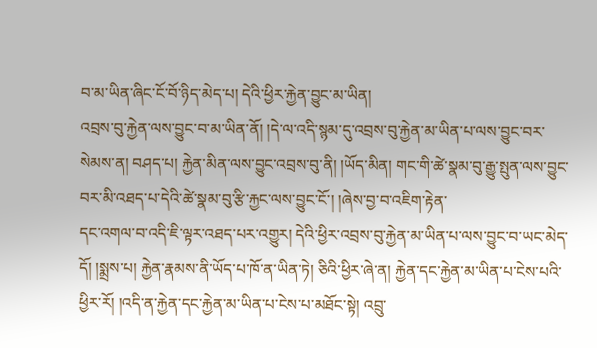བ་མ་ཡིན་ཞིང་ངོ་བོ་ཉིད་མེད་པ། དེའི་ཕྱིར་རྐྱེན་བྱུང་མ་ཡིན།
འབྲས་བུ་རྐྱེན་ལས་བྱུང་བ་མ་ཡིན་ནོ། །དེ་ལ་འདི་སྙམ་དུ་འབྲས་བུ་རྐྱེན་མ་ཡིན་པ་ལས་བྱུང་བར་སེམས་ན། བཤད་པ། རྐྱེན་མིན་ལས་བྱུང་འབྲས་བུ་ནི། །ཡོད་མིན། གང་གི་ཚེ་སྣམ་བུ་རྒྱུ་སྤུན་ལས་བྱུང་བར་མི་འཐད་པ་དེའི་ཚེ་སྣམ་བུ་རྩི་རྐྱང་ལས་བྱུང་ངོ་། །ཞེས་བྱ་བ་འཇིག་རྟེན་
དང་འགལ་བ་འདི་ཇི་ལྟར་འཐད་པར་འགྱུར། དེའི་ཕྱིར་འབྲས་བུ་རྐྱེན་མ་ཡིན་པ་ལས་བྱུང་བ་ཡང་མེད་དོ། །སྨྲས་པ། རྐྱེན་རྣམས་ནི་ཡོད་པ་ཁོ་ན་ཡིན་ཏེ། ཅིའི་ཕྱིར་ཞེ་ན། རྐྱེན་དང་རྐྱེན་མ་ཡིན་པ་ངེས་པའི་ཕྱིར་རོ། །འདི་ན་རྐྱེན་དང་རྐྱེན་མ་ཡིན་པ་ངེས་པ་མཐོང་སྟེ། འབྲུ་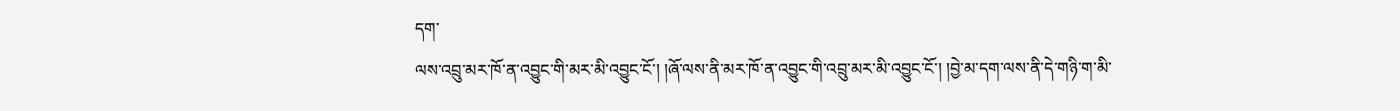དག་
ལས་འབྲུ་མར་ཁོ་ན་འབྱུང་གི་མར་མི་འབྱུང་ངོ་། །ཞོ་ལས་ནི་མར་ཁོ་ན་འབྱུང་གི་འབྲུ་མར་མི་འབྱུང་ངོ་། །བྱེ་མ་དག་ལས་ནི་དེ་གཉི་ག་མི་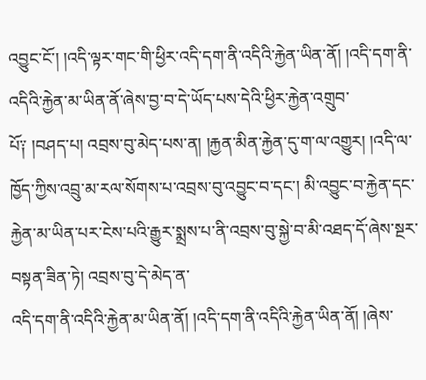འབྱུང་ངོ་། །འདི་ལྟར་གང་གི་ཕྱིར་འདི་དག་ནི་འདིའི་རྐྱེན་ཡིན་ནོ། །འདི་དག་ནི་འདིའི་རྐྱེན་མ་ཡིན་ནོ་ཞེས་བྱ་བ་དེ་ཡོད་པས་དེའི་ཕྱིར་རྐྱེན་འགྲུབ་
པོ༑ །བཤད་པ། འབྲས་བུ་མེད་པས་ན། །རྐྱན་མིན་རྐྱེན་དུ་ག་ལ་འགྱུར། །འདི་ལ་ཁྱོད་ཀྱིས་འབྲུ་མ་རལ་སོགས་པ་འབྲས་བུ་འབྱུང་བ་དང་། མི་འབྱུང་བ་རྐྱེན་དང་རྐྱེན་མ་ཡིན་པར་ངེས་པའི་རྒྱུར་སྨྲས་པ་ནི་འབྲས་བུ་སྐྱེ་བ་མི་འཐད་དོ་ཞེས་སྔར་བསྟན་ཟིན་ཏེ། འབྲས་བུ་དེ་མེད་ན་
འདི་དག་ནི་འདིའི་རྐྱེན་མ་ཡིན་ནོ། །འདི་དག་ནི་འདིའི་རྐྱེན་ཡིན་ནོ། །ཞེས་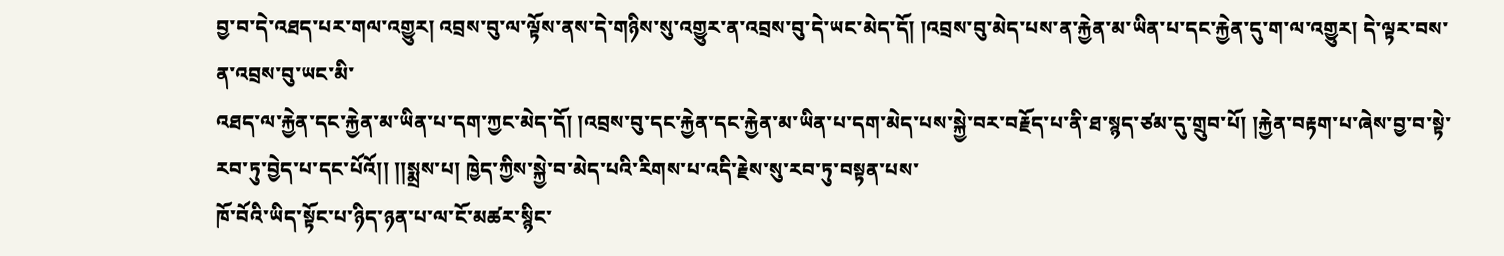བྱ་བ་དེ་འཐད་པར་གལ་འགྱུར། འབྲས་བུ་ལ་ལྟོས་ནས་དེ་གཉིས་སུ་འགྱུར་ན་འབྲས་བུ་དེ་ཡང་མེད་དོ། །འབྲས་བུ་མེད་པས་ན་རྐྱེན་མ་ཡིན་པ་དང་རྐྱེན་དུ་ག་ལ་འགྱུར། དེ་ལྟར་བས་ན་འབྲས་བུ་ཡང་མི་
འཐད་ལ་རྐྱེན་དང་རྐྱེན་མ་ཡིན་པ་དག་ཀྱང་མེད་དོ། །འབྲས་བུ་དང་རྐྱེན་དང་རྐྱེན་མ་ཡིན་པ་དག་མེད་པས་སྐྱེ་བར་བརྗོད་པ་ནི་ཐ་སྙད་ཙམ་དུ་གྲུབ་པོ། །རྐྱེན་བརྟག་པ་ཞེས་བྱ་བ་སྟེ་རབ་ཏུ་བྱེད་པ་དང་པོའོ།། །།སྨྲས་པ། ཁྱེད་ཀྱིས་སྐྱེ་བ་མེད་པའི་རིགས་པ་འདི་རྗེས་སུ་རབ་ཏུ་བསྟན་པས་
ཁོ་བོའི་ཡིད་སྟོང་པ་ཉིད་ཉན་པ་ལ་ངོ་མཚར་སྙིང་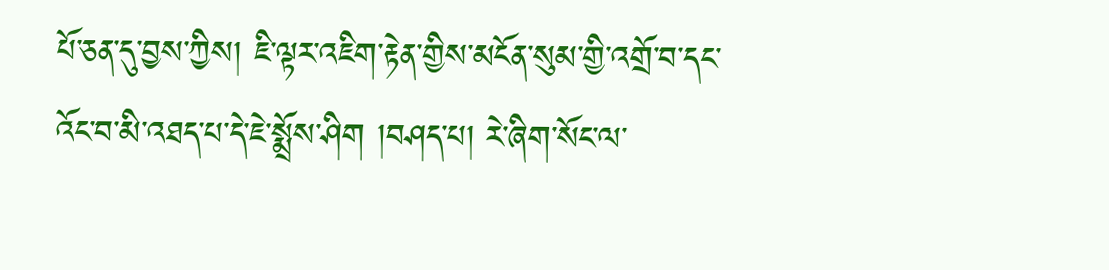པོ་ཅན་དུ་བྱས་ཀྱིས། ཇི་ལྟར་འཇིག་རྟེན་གྱིས་མངོན་སུམ་གྱི་འགྲོ་བ་དང་འོང་བ་མི་འཐད་པ་དེ་ཇེ་སྨྲོས་ཤིག །བཤད་པ། རེ་ཞིག་སོང་ལ་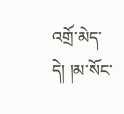འགྲོ་མེད་དེ། །མ་སོང་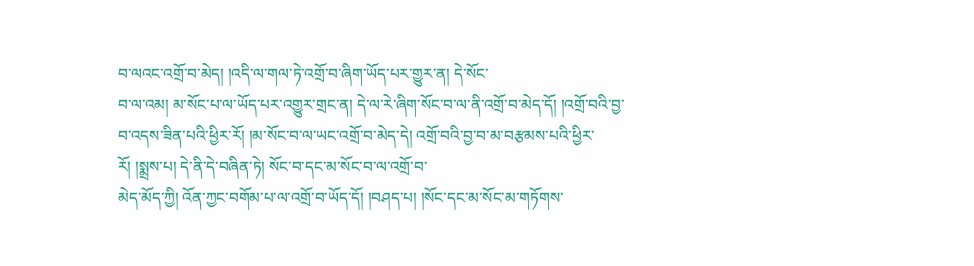བ་ལའང་འགྲོ་བ་མེད། །འདི་ལ་གལ་ཏེ་འགྲོ་བ་ཞིག་ཡོད་པར་གྱུར་ན། དེ་སོང་
བ་ལ་འམ། མ་སོང་པ་ལ་ཡོད་པར་འགྱུར་གྲང་ན། དེ་ལ་རེ་ཞིག་སོང་བ་ལ་ནི་འགྲོ་བ་མེད་དོ། །འགྲོ་བའི་བྱ་བ་འདས་ཟིན་པའི་ཕྱིར་རོ། །མ་སོང་བ་ལ་ཡང་འགྲོ་བ་མེད་དེ། འགྲོ་བའི་བྱ་བ་མ་བརྩམས་པའི་ཕྱིར་རོ། །སྨྲས་པ། དེ་ནི་དེ་བཞིན་ཏེ། སོང་བ་དང་མ་སོང་བ་ལ་འགྲོ་བ་
མེད་མོད་ཀྱི། འོན་ཀྱང་བགོམ་པ་ལ་འགྲོ་བ་ཡོད་དོ། །བཤད་པ། །སོང་དང་མ་སོང་མ་གཏོགས་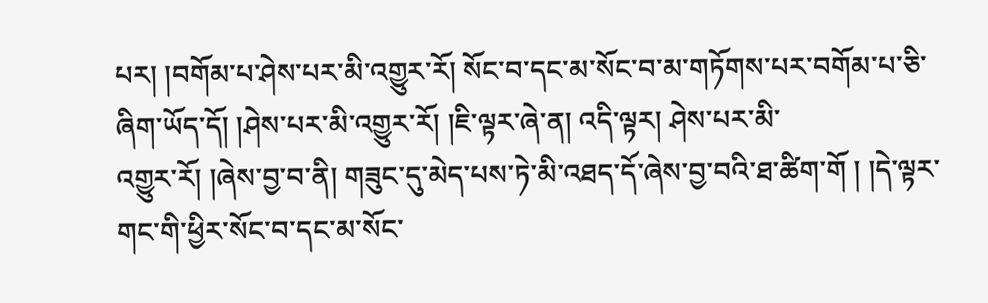པར། །བགོམ་པ་ཤེས་པར་མི་འགྱུར་རོ། སོང་བ་དང་མ་སོང་བ་མ་གཏོགས་པར་བགོམ་པ་ཅི་ཞིག་ཡོད་དོ། །ཤེས་པར་མི་འགྱུར་རོ། །ཇི་ལྟར་ཞེ་ན། འདི་ལྟར། ཤེས་པར་མི་
འགྱུར་རོ། །ཞེས་བྱ་བ་ནི། གཟུང་དུ་མེད་པས་ཏེ་མི་འཐད་དོ་ཞེས་བྱ་བའི་ཐ་ཚིག་གོ ། །དེ་ལྟར་གང་གི་ཕྱིར་སོང་བ་དང་མ་སོང་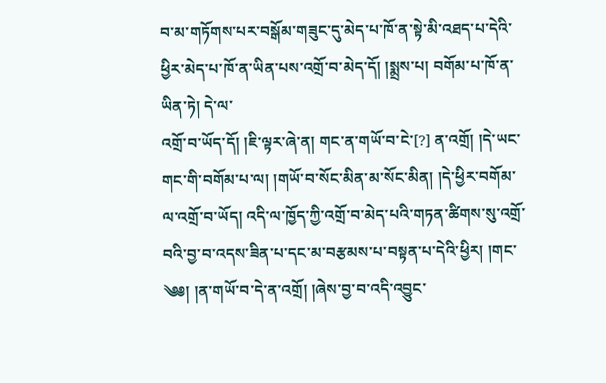བ་མ་གཏོགས་པར་བསྒོམ་གཟུང་དུ་མེད་པ་ཁོ་ན་སྟེ་མི་འཐད་པ་དེའི་ཕྱིར་མེད་པ་ཁོ་ན་ཡིན་པས་འགྲོ་བ་མེད་དོ། །སྨྲས་པ། བགོམ་པ་ཁོ་ན་ཡིན་ཏེ། དེ་ལ་
འགྲོ་བ་ཡོད་དོ། །ཇི་ལྟར་ཞེ་ན། གང་ན་གཡོ་བ་ངེ་[?] ན་འགྲོ། །དེ་ཡང་གང་གི་བགོམ་པ་ལ། །གཡོ་བ་སོང་མིན་མ་སོང་མིན། །དེ་ཕྱིར་བགོམ་ལ་འགྲོ་བ་ཡོད། འདི་ལ་ཁྱོད་ཀྱི་འགྲོ་བ་མེད་པའི་གཏན་ཚིགས་སུ་འགྲོ་བའི་བྱ་བ་འདས་ཟིན་པ་དང་མ་བརྩམས་པ་བསྟན་པ་དེའི་ཕྱིར། །གང་
༄༅། །ན་གཡོ་བ་དེ་ན་འགྲོ། །ཞེས་བྱ་བ་འདི་འབྱུང་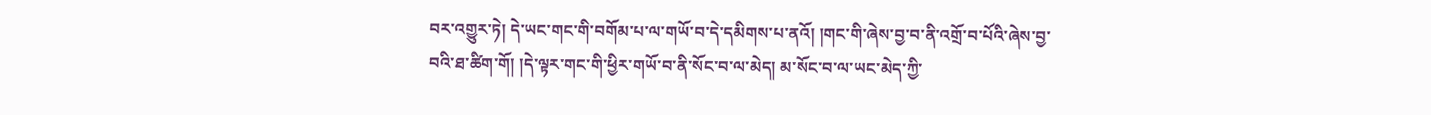བར་འགྱུར་ཏེ། དེ་ཡང་གང་གི་བགོམ་པ་ལ་གཡོ་བ་དེ་དམིགས་པ་ནའོ། །གང་གི་ཞེས་བྱ་བ་ནི་འགྲོ་བ་པོའི་ཞེས་བྱ་བའི་ཐ་ཚིག་གོ། །དེ་ལྟར་གང་གི་ཕྱིར་གཡོ་བ་ནི་སོང་བ་ལ་མེད། མ་སོང་བ་ལ་ཡང་མེད་ཀྱི་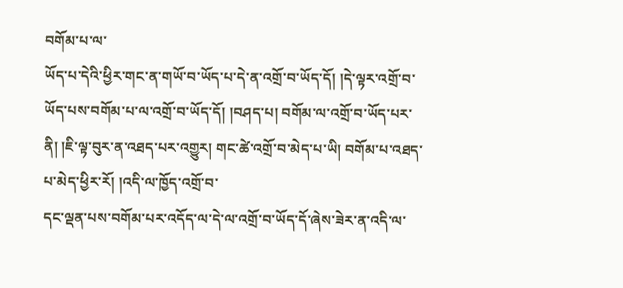བགོམ་པ་ལ་
ཡོད་པ་དེའི་ཕྱིར་གང་ན་གཡོ་བ་ཡོད་པ་དེ་ན་འགྲོ་བ་ཡོད་དོ། །དེ་ལྟར་འགྲོ་བ་ཡོད་པས་བགོམ་པ་ལ་འགྲོ་བ་ཡོད་དོ། །བཤད་པ། བགོམ་ལ་འགྲོ་བ་ཡོད་པར་ནི། །ཇི་ལྟ་བུར་ན་འཐད་པར་འགྱུར། གང་ཚེ་འགྲོ་བ་མེད་པ་ཡི། བགོམ་པ་འཐད་པ་མེད་ཕྱིར་རོ། །འདི་ལ་ཁྱོད་འགྲོ་བ་
དང་ལྡན་པས་བགོམ་པར་འདོད་ལ་དེ་ལ་འགྲོ་བ་ཡོད་དོ་ཞེས་ཟེར་ན་འདི་ལ་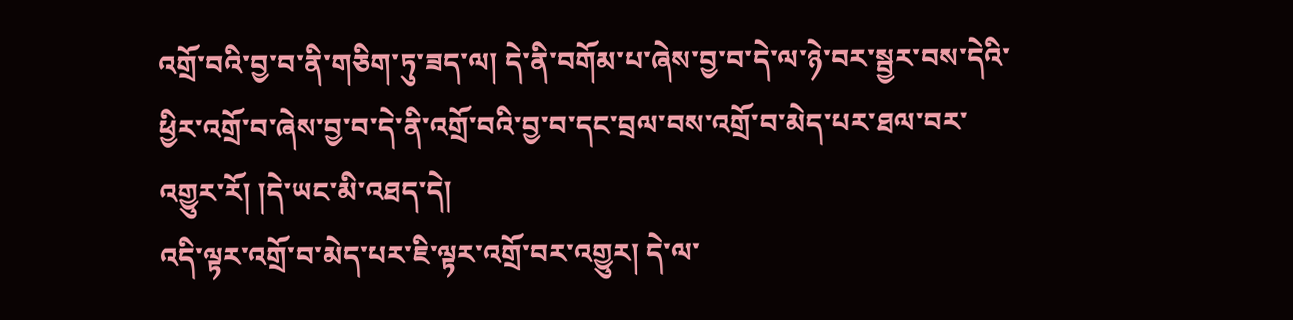འགྲོ་བའི་བྱ་བ་ནི་གཅིག་ཏུ་ཟད་ལ། དེ་ནི་བགོམ་པ་ཞེས་བྱ་བ་དེ་ལ་ཉེ་བར་སྦྱར་བས་དེའི་ཕྱིར་འགྲོ་བ་ཞེས་བྱ་བ་དེ་ནི་འགྲོ་བའི་བྱ་བ་དང་བྲལ་བས་འགྲོ་བ་མེད་པར་ཐལ་བར་འགྱུར་རོ། །དེ་ཡང་མི་འཐད་དེ།
འདི་ལྟར་འགྲོ་བ་མེད་པར་ཇི་ལྟར་འགྲོ་བར་འགྱུར། དེ་ལ་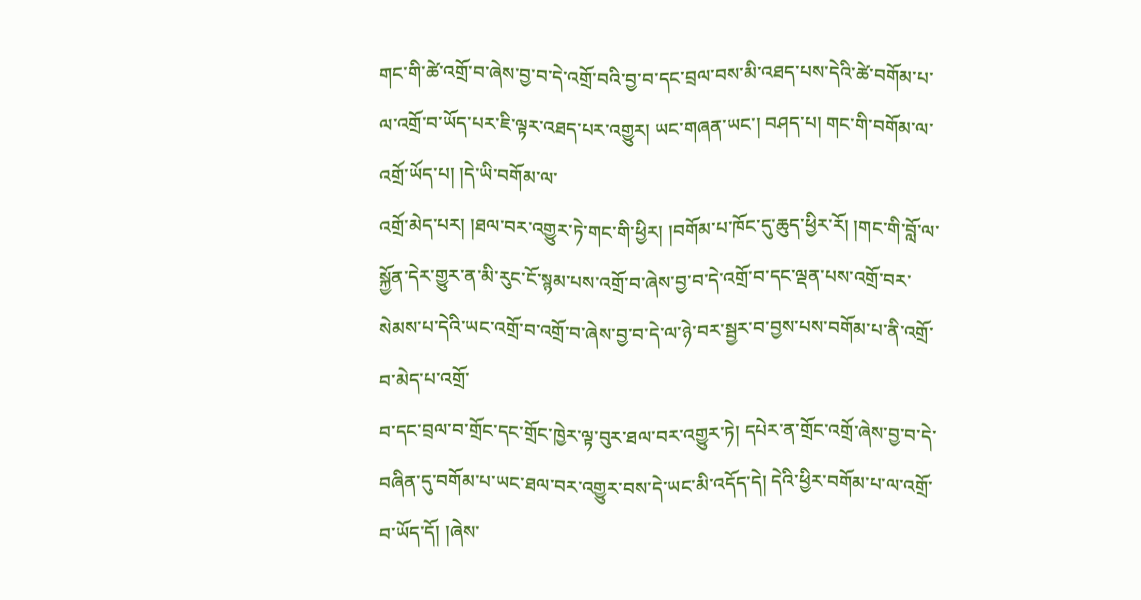གང་གི་ཚེ་འགྲོ་བ་ཞེས་བྱ་བ་དེ་འགྲོ་བའི་བྱ་བ་དང་བྲལ་བས་མི་འཐད་པས་དེའི་ཚེ་བགོམ་པ་ལ་འགྲོ་བ་ཡོད་པར་ཇི་ལྟར་འཐད་པར་འགྱུར། ཡང་གཞན་ཡང་། བཤད་པ། གང་གི་བགོམ་ལ་འགྲོ་ཡོད་པ། །དེ་ཡི་བགོམ་ལ་
འགྲོ་མེད་པར། །ཐལ་བར་འགྱུར་ཏེ་གང་གི་ཕྱིར། །བགོམ་པ་ཁོང་དུ་ཆུད་ཕྱིར་རོ། །གང་གི་བློ་ལ་སྐྱོན་དེར་གྱུར་ན་མི་རུང་ངོ་སྙམ་པས་འགྲོ་བ་ཞེས་བྱ་བ་དེ་འགྲོ་བ་དང་ལྡན་པས་འགྲོ་བར་སེམས་པ་དེའི་ཡང་འགྲོ་བ་འགྲོ་བ་ཞེས་བྱ་བ་དེ་ལ་ཉེ་བར་སྦྱར་བ་བྱས་པས་བགོམ་པ་ནི་འགྲོ་བ་མེད་པ་འགྲོ་
བ་དང་བྲལ་བ་གྲོང་དང་གྲོང་ཁྱེར་ལྟ་བུར་ཐལ་བར་འགྱུར་ཏེ། དཔེར་ན་གྲོང་འགྲོ་ཞེས་བྱ་བ་དེ་བཞིན་དུ་བགོམ་པ་ཡང་ཐལ་བར་འགྱུར་བས་དེ་ཡང་མི་འདོད་དེ། དེའི་ཕྱིར་བགོམ་པ་ལ་འགྲོ་བ་ཡོད་དོ། །ཞེས་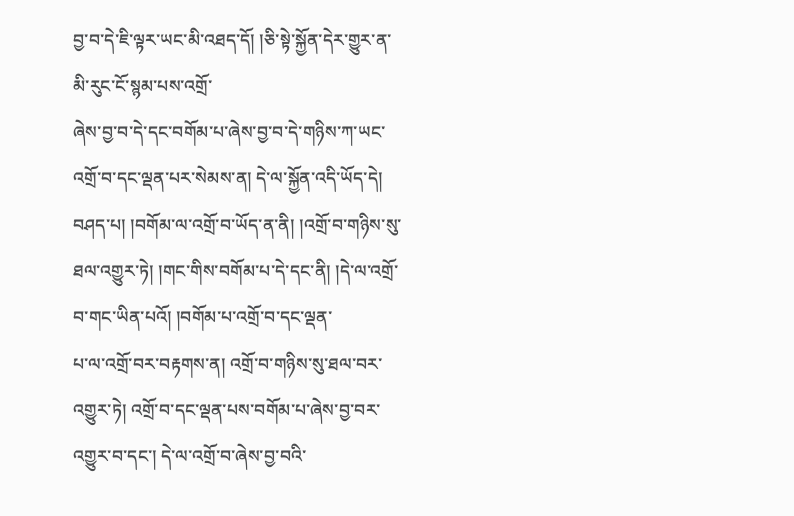བྱ་བ་དེ་ཇི་ལྟར་ཡང་མི་འཐད་དོ། །ཅི་སྟེ་སྐྱོན་དེར་གྱུར་ན་མི་རུང་ངོ་སྙམ་པས་འགྲོ་
ཞེས་བྱ་བ་དེ་དང་བགོམ་པ་ཞེས་བྱ་བ་དེ་གཉིས་ཀ་ཡང་འགྲོ་བ་དང་ལྡན་པར་སེམས་ན། དེ་ལ་སྐྱོན་འདི་ཡོད་དེ། བཤད་པ། །བགོམ་ལ་འགྲོ་བ་ཡོད་ན་ནི། །འགྲོ་བ་གཉིས་སུ་ཐལ་འགྱུར་ཏེ། །གང་གིས་བགོམ་པ་དེ་དང་ནི། །དེ་ལ་འགྲོ་བ་གང་ཡིན་པའོ། །བགོམ་པ་འགྲོ་བ་དང་ལྡན་
པ་ལ་འགྲོ་བར་བརྟགས་ན། འགྲོ་བ་གཉིས་སུ་ཐལ་བར་འགྱུར་ཏེ། འགྲོ་བ་དང་ལྡན་པས་བགོམ་པ་ཞེས་བྱ་བར་འགྱུར་བ་དང་། དེ་ལ་འགྲོ་བ་ཞེས་བྱ་བའི་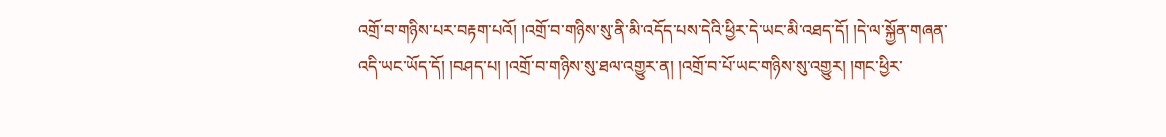འགྲོ་བ་གཉིས་པར་བརྟག་པའོ། །འགྲོ་བ་གཉིས་སུ་ནི་མི་འདོད་པས་དེའི་ཕྱིར་དེ་ཡང་མི་འཐད་དོ། །དེ་ལ་སྐྱོན་གཞན་
འདི་ཡང་ཡོད་དོ། །བཤད་པ། །འགྲོ་བ་གཉིས་སུ་ཐལ་འགྱུར་ན། །འགྲོ་བ་པོ་ཡང་གཉིས་སུ་འགྱུར། །གང་ཕྱིར་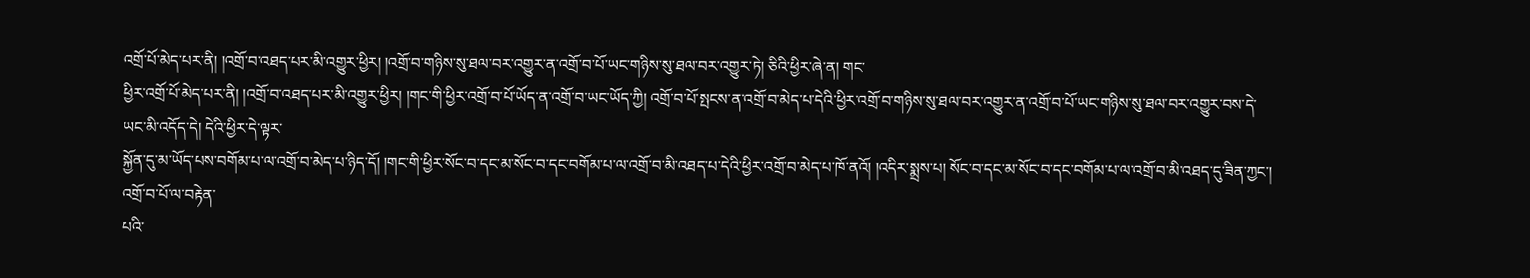འགྲོ་པོ་མེད་པར་ནི། །འགྲོ་བ་འཐད་པར་མི་འགྱུར་ཕྱིར། །འགྲོ་བ་གཉིས་སུ་ཐལ་བར་འགྱུར་ན་འགྲོ་བ་པོ་ཡང་གཉིས་སུ་ཐལ་བར་འགྱུར་ཏེ། ཅིའི་ཕྱིར་ཞེ་ན། གང་
ཕྱིར་འགྲོ་པོ་མེད་པར་ནི། །འགྲོ་བ་འཐད་པར་མི་འགྱུར་ཕྱིར། །གང་གི་ཕྱིར་འགྲོ་བ་པོ་ཡོད་ན་འགྲོ་བ་ཡང་ཡོད་ཀྱི། འགྲོ་བ་པོ་སྤངས་ན་འགྲོ་བ་མེད་པ་དེའི་ཕྱིར་འགྲོ་བ་གཉིས་སུ་ཐལ་བར་འགྱུར་ན་འགྲོ་བ་པོ་ཡང་གཉིས་སུ་ཐལ་བར་འགྱུར་བས་དེ་ཡང་མི་འདོད་དེ། དེའི་ཕྱིར་དེ་ལྟར་
སྐྱོན་དུ་མ་ཡོད་པས་བགོམ་པ་ལ་འགྲོ་བ་མེད་པ་ཉིད་དོ། །གང་གི་ཕྱིར་སོང་བ་དང་མ་སོང་བ་དང་བགོམ་པ་ལ་འགྲོ་བ་མི་འཐད་པ་དེའི་ཕྱིར་འགྲོ་བ་མེད་པ་ཁོ་ནའོ། །འདིར་སྨྲས་པ། སོང་བ་དང་མ་སོང་བ་དང་བགོམ་པ་ལ་འགྲོ་བ་མི་འཐད་དུ་ཟིན་ཀྱང་། འགྲོ་བ་པོ་ལ་བརྟེན་
པའི་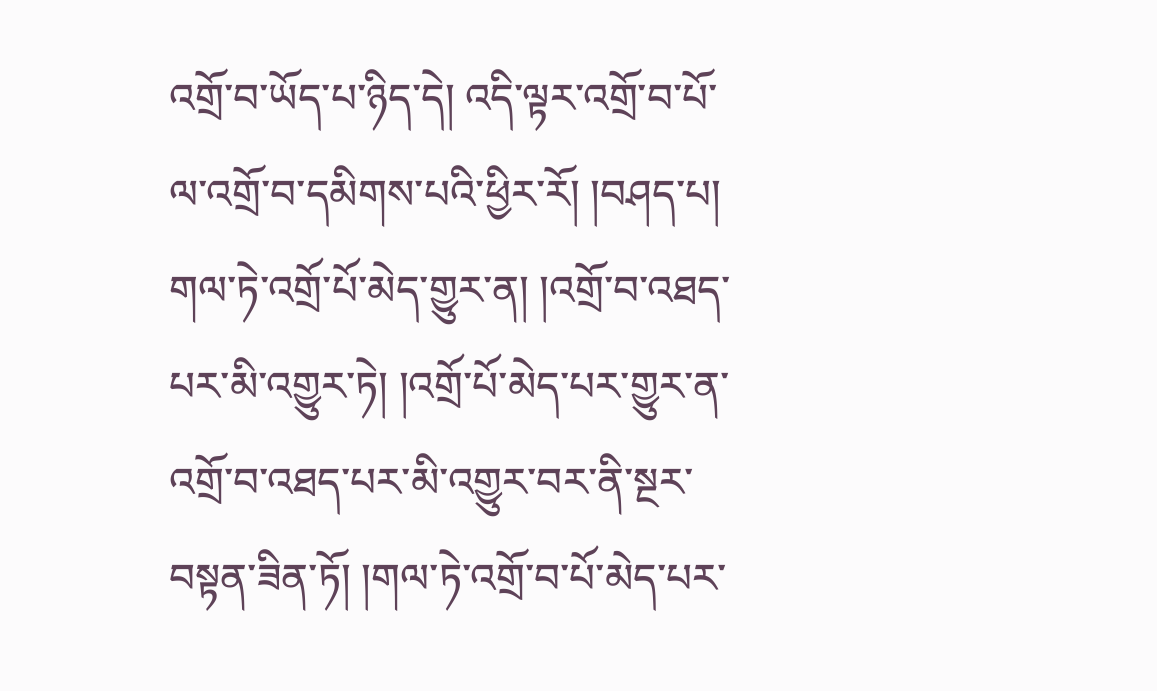འགྲོ་བ་ཡོད་པ་ཉིད་དེ། འདི་ལྟར་འགྲོ་བ་པོ་ལ་འགྲོ་བ་དམིགས་པའི་ཕྱིར་རོ། །བཤད་པ། གལ་ཏེ་འགྲོ་པོ་མེད་གྱུར་ན། །འགྲོ་བ་འཐད་པར་མི་འགྱུར་ཏེ། །འགྲོ་པོ་མེད་པར་གྱུར་ན་འགྲོ་བ་འཐད་པར་མི་འགྱུར་བར་ནི་སྔར་བསྟན་ཟིན་ཏོ། །གལ་ཏེ་འགྲོ་བ་པོ་མེད་པར་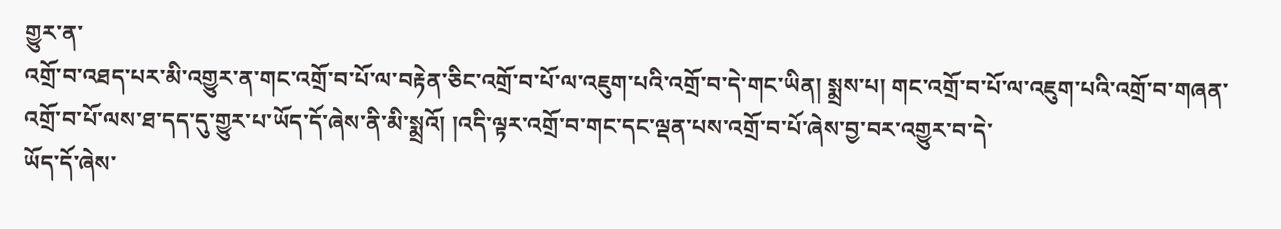གྱུར་ན་
འགྲོ་བ་འཐད་པར་མི་འགྱུར་ན་གང་འགྲོ་བ་པོ་ལ་བརྟེན་ཅིང་འགྲོ་བ་པོ་ལ་འཇུག་པའི་འགྲོ་བ་དེ་གང་ཡིན། སྨྲས་པ། གང་འགྲོ་བ་པོ་ལ་འཇུག་པའི་འགྲོ་བ་གཞན་འགྲོ་བ་པོ་ལས་ཐ་དད་དུ་གྱུར་པ་ཡོད་དོ་ཞེས་ནི་མི་སྨྲའོ། །འདི་ལྟར་འགྲོ་བ་གང་དང་ལྡན་པས་འགྲོ་བ་པོ་ཞེས་བྱ་བར་འགྱུར་བ་དེ་
ཡོད་དོ་ཞེས་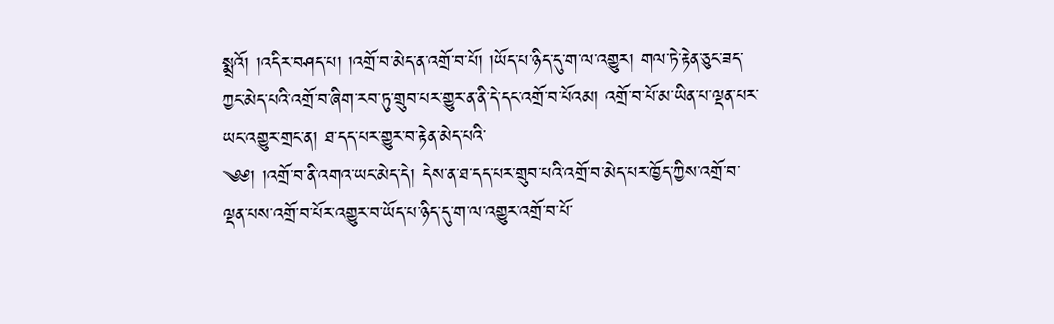སྨྲའོ། །འདིར་བཤད་པ། །འགྲོ་བ་མེད་ན་འགྲོ་བ་པོ། །ཡོད་པ་ཉིད་དུ་ག་ལ་འགྱུར། གལ་ཏེ་རྟེན་ཅུང་ཟད་ཀྱང་མེད་པའི་འགྲོ་བ་ཞིག་རབ་ཏུ་གྲུབ་པར་གྱུར་ན་ནི་དེ་དང་འགྲོ་བ་པོའམ། འགྲོ་བ་པོ་མ་ཡིན་པ་ལྡན་པར་ཡང་འགྱུར་གྲང་ན། ཐ་དད་པར་གྱུར་བ་རྟེན་མེད་པའི་
༄༅། །འགྲོ་བ་ནི་འགའ་ཡང་མེད་དེ། དེས་ན་ཐ་དད་པར་གྲུབ་པའི་འགྲོ་བ་མེད་པར་ཁྱོད་ཀྱིས་འགྲོ་བ་ལྡན་པས་འགྲོ་བ་པོར་འགྱུར་བ་ཡོད་པ་ཉིད་དུ་ག་ལ་འགྱུར་འགྲོ་བ་པོ་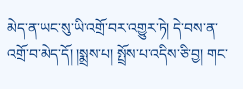མེད་ན་ཡང་སུ་ཡི་འགྲོ་བར་འགྱུར་ཏེ། དེ་བས་ན་འགྲོ་བ་མེད་དོ། །སྨྲས་པ། སྤྲོས་པ་འདིས་ཅི་བྱ། གང་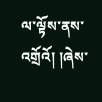ལ་ལྟོས་ནས་འགྲོའོ། །ཞེས་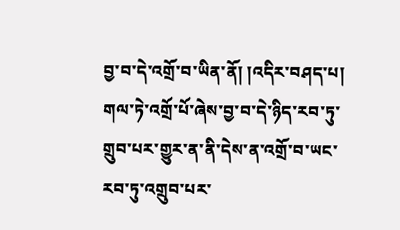བྱ་བ་དེ་འགྲོ་བ་ཡིན་ནོ། །འདིར་བཤད་པ། གལ་ཏེ་འགྲོ་པོ་ཞེས་བྱ་བ་དེ་ཉིད་རབ་ཏུ་གྲུབ་པར་གྱུར་ན་ནི་དེས་ན་འགྲོ་བ་ཡང་རབ་ཏུ་འགྲུབ་པར་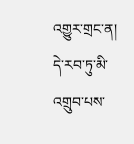འགྱུར་གྲང་ན། དེ་རབ་ཏུ་མི་འགྲུབ་པས་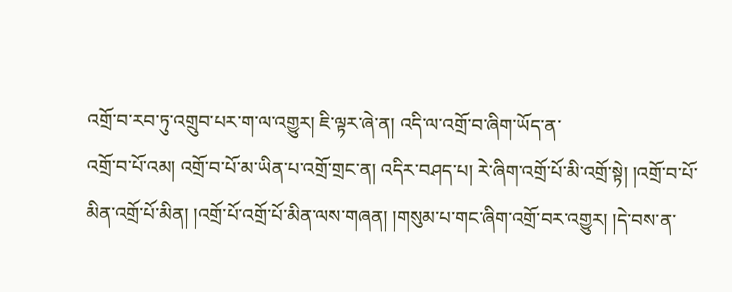འགྲོ་བ་རབ་ཏུ་འགྲུབ་པར་ག་ལ་འགྱུར། ཇི་ལྟར་ཞེ་ན། འདི་ལ་འགྲོ་བ་ཞིག་ཡོད་ན་
འགྲོ་བ་པོ་འམ། འགྲོ་བ་པོ་མ་ཡིན་པ་འགྲོ་གྲང་ན། འདིར་བཤད་པ། རེ་ཞིག་འགྲོ་པོ་མི་འགྲོ་སྟེ། །འགྲོ་བ་པོ་མིན་འགྲོ་པོ་མིན། །འགྲོ་པོ་འགྲོ་པོ་མིན་ལས་གཞན། །གསུམ་པ་གང་ཞིག་འགྲོ་བར་འགྱུར། །དེ་བས་ན་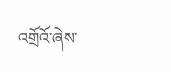འགྲོའོ་ཞེས་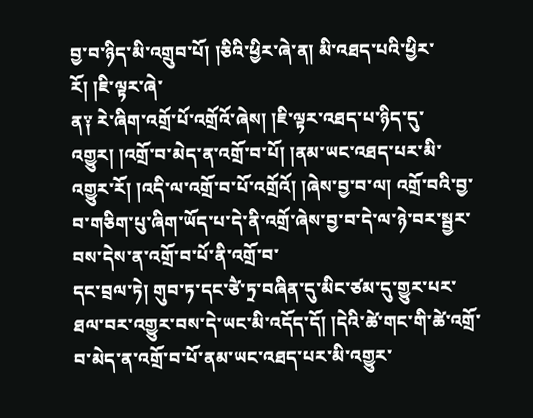བྱ་བ་ཉིད་མི་འགྲུབ་པོ། །ཅིའི་ཕྱིར་ཞེ་ན། མི་འཐད་པའི་ཕྱིར་རོ། །ཇི་ལྟར་ཞེ་
ན༑ རེ་ཞིག་འགྲོ་པོ་འགྲོའོ་ཞེས། །ཇི་ལྟར་འཐད་པ་ཉིད་དུ་འགྱུར། །འགྲོ་བ་མེད་ན་འགྲོ་བ་པོ། །ནམ་ཡང་འཐད་པར་མི་འགྱུར་རོ། །འདི་ལ་འགྲོ་བ་པོ་འགྲོའོ། །ཞེས་བྱ་བ་ལ། འགྲོ་བའི་བྱ་བ་གཅིག་པུ་ཞིག་ཡོད་པ་དེ་ནི་འགྲོ་ཞེས་བྱ་བ་དེ་ལ་ཉེ་བར་སྦྱར་བས་དེས་ན་འགྲོ་བ་པོ་ནི་འགྲོ་བ་
དང་བྲལ་ཏེ། གུབ་ཏ་དང་ཙཻ་ཏྲ་བཞིན་དུ་མིང་ཙམ་དུ་གྱུར་པར་ཐལ་བར་འགྱུར་བས་དེ་ཡང་མི་འདོད་དོ། །དེའི་ཚེ་གང་གི་ཚེ་འགྲོ་བ་མེད་ན་འགྲོ་བ་པོ་ནམ་ཡང་འཐད་པར་མི་འགྱུར་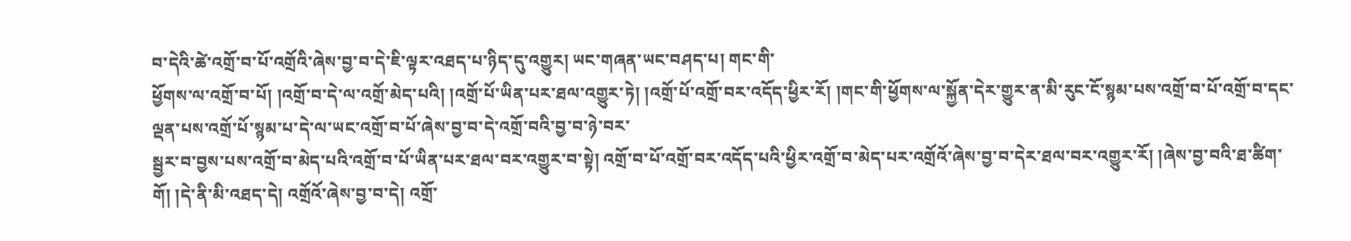བ་དེའི་ཚེ་འགྲོ་བ་པོ་འགྲོའི་ཞེས་བྱ་བ་དེ་ཇི་ལྟར་འཐད་པ་ཉིད་དུ་འགྱུར། ཡང་གཞན་ཡང་བཤད་པ། གང་གི་
ཕྱོགས་ལ་འགྲོ་བ་པོ། །འགྲོ་བ་དེ་ལ་འགྲོ་མེད་པའི། །འགྲོ་པོ་ཡིན་པར་ཐལ་འགྱུར་ཏེ། །འགྲོ་པོ་འགྲོ་བར་འདོད་ཕྱིར་རོ། །གང་གི་ཕྱོགས་ལ་སྐྱོན་དེར་གྱུར་ན་མི་རུང་ངོ་སྙམ་པས་འགྲོ་བ་པོ་འགྲོ་བ་དང་ལྡན་པས་འགྲོ་པོ་སྙམ་པ་དེ་ལ་ཡང་འགྲོ་བ་པོ་ཞེས་བྱ་བ་དེ་འགྲོ་བའི་བྱ་བ་ཉེ་བར་
སྦྱར་བ་བྱས་པས་འགྲོ་བ་མེད་པའི་འགྲོ་བ་པོ་ཡིན་པར་ཐལ་བར་འགྱུར་བ་སྟེ། འགྲོ་བ་པོ་འགྲོ་བར་འདོད་པའི་ཕྱིར་འགྲོ་བ་མེད་པར་འགྲོའོ་ཞེས་བྱ་བ་དེར་ཐལ་བར་འགྱུར་རོ། །ཞེས་བྱ་བའི་ཐ་ཚིག་གོ། །དེ་ནི་མི་འཐད་དེ། འགྲོའོ་ཞེས་བྱ་བ་དེ། འགྲོ་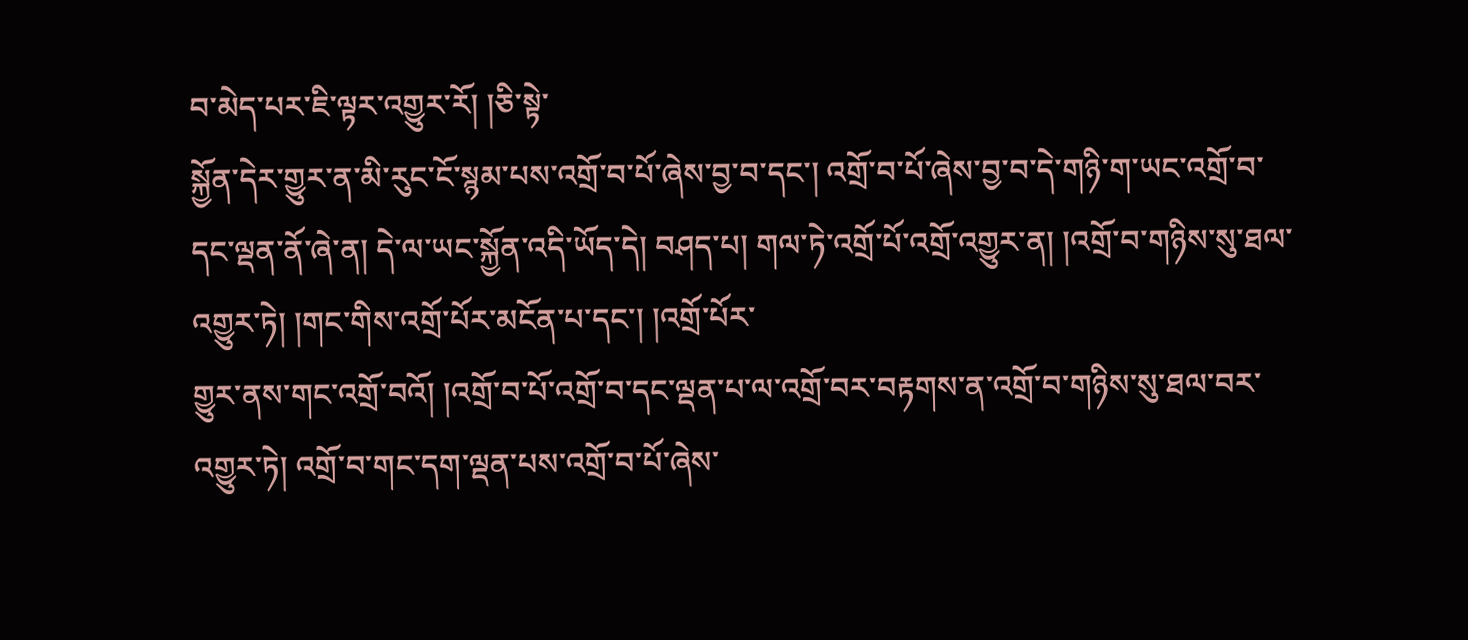བ་མེད་པར་ཇི་ལྟར་འགྱུར་རོ། །ཅི་སྟེ་
སྐྱོན་དེར་གྱུར་ན་མི་རུང་ངོ་སྙམ་པས་འགྲོ་བ་པོ་ཞེས་བྱ་བ་དང་། འགྲོ་བ་པོ་ཞེས་བྱ་བ་དེ་གཉི་ག་ཡང་འགྲོ་བ་དང་ལྡན་ནོ་ཞེ་ན། དེ་ལ་ཡང་སྐྱོན་འདི་ཡོད་དེ། བཤད་པ། གལ་ཏེ་འགྲོ་པོ་འགྲོ་འགྱུར་ན། །འགྲོ་བ་གཉིས་སུ་ཐལ་འགྱུར་ཏེ། །གང་གིས་འགྲོ་པོར་མངོན་པ་དང་། །འགྲོ་པོར་
གྱུར་ནས་གང་འགྲོ་བའོ། །འགྲོ་བ་པོ་འགྲོ་བ་དང་ལྡན་པ་ལ་འགྲོ་བར་བརྟགས་ན་འགྲོ་བ་གཉིས་སུ་ཐལ་བར་འགྱུར་ཏེ། འགྲོ་བ་གང་དག་ལྡན་པས་འགྲོ་བ་པོ་ཞེས་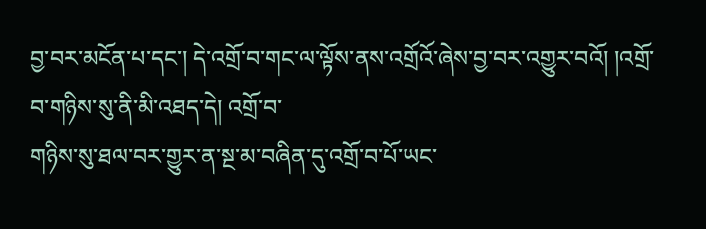བྱ་བར་མངོན་པ་དང་། དེ་འགྲོ་བ་གང་ལ་ལྟོས་ནས་འགྲོའོ་ཞེས་བྱ་བར་འགྱུར་བའོ། །འགྲོ་བ་གཉིས་སུ་ནི་མི་འཐད་དེ། འགྲོ་བ་
གཉིས་སུ་ཐལ་བར་གྱུར་ན་སྔ་མ་བཞིན་དུ་འགྲོ་བ་པོ་ཡང་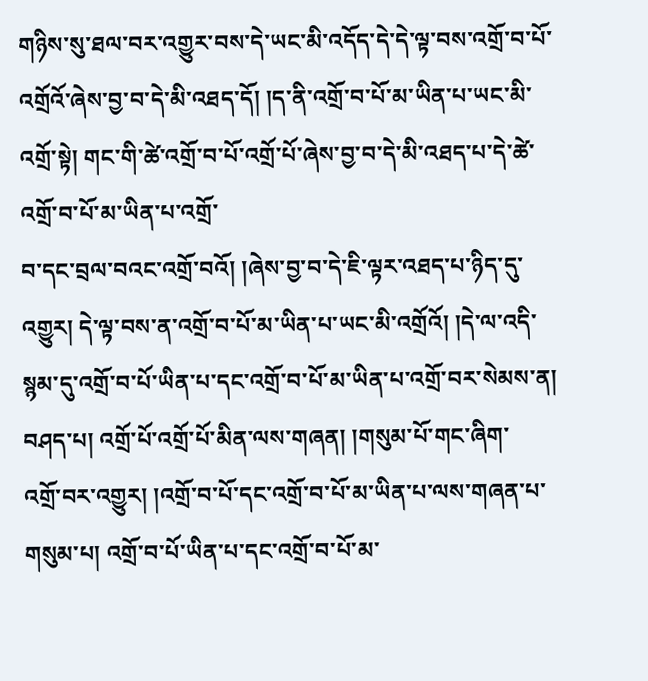གཉིས་སུ་ཐལ་བར་འགྱུར་བས་དེ་ཡང་མི་འདོད་དེ་དེ་ལྟ་བས་འགྲོ་བ་པོ་འགྲོའོ་ཞེས་བྱ་བ་དེ་མི་འཐད་དོ། །ད་ནི་འགྲོ་བ་པོ་མ་ཡིན་པ་ཡང་མི་འགྲོ་སྟེ། གང་གི་ཚེ་འགྲོ་བ་པོ་འགྲོ་པོ་ཞེས་བྱ་བ་དེ་མི་འཐད་པ་དེ་ཚེ་འགྲོ་བ་པོ་མ་ཡིན་པ་འགྲོ་
བ་དང་བྲལ་བའང་འགྲོ་བའོ། །ཞེས་བྱ་བ་དེ་ཇི་ལྟར་འཐད་པ་ཉིད་དུ་འགྱུར། དེ་ལྟ་བས་ན་འགྲོ་བ་པོ་མ་ཡིན་པ་ཡང་མི་འགྲོའོ། །དེ་ལ་འདི་སྙམ་དུ་འགྲོ་བ་པོ་ཡིན་པ་དང་འགྲོ་བ་པོ་མ་ཡིན་པ་འགྲོ་བར་སེམས་ན། བཤད་པ། འགྲོ་པོ་འགྲོ་པོ་མིན་ལས་གཞན། །གསུམ་པོ་གང་ཞིག་
འགྲོ་བར་འགྱུར། །འགྲོ་བ་པོ་དང་འགྲོ་བ་པོ་མ་ཡིན་པ་ལས་གཞན་པ་གསུམ་པ། འགྲོ་བ་པོ་ཡིན་པ་དང་འགྲོ་བ་པོ་མ་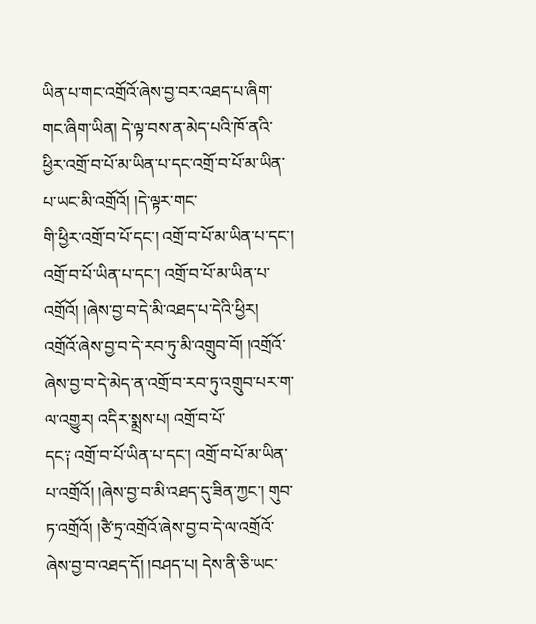ཡིན་པ་གང་འགྲོའོ་ཞེས་བྱ་བར་འཐད་པ་ཞིག་གང་ཞིག་ཡིན། དེ་ལྟ་བས་ན་མེད་པའི་ཁོ་ནའི་ཕྱིར་འགྲོ་བ་པོ་མ་ཡིན་པ་དང་འགྲོ་བ་པོ་མ་ཡིན་པ་ཡང་མི་འགྲོའོ། །དེ་ལྟར་གང་
གི་ཕྱིར་འགྲོ་བ་པོ་དང་། འགྲོ་བ་པོ་མ་ཡིན་པ་དང་། འགྲོ་བ་པོ་ཡིན་པ་དང་། འགྲོ་བ་པོ་མ་ཡིན་པ་འགྲོའོ། །ཞེས་བྱ་བ་དེ་མི་འཐད་པ་དེའི་ཕྱིར། འགྲོའོ་ཞེས་བྱ་བ་དེ་རབ་ཏུ་མི་འགྲུབ་བོ། །འགྲོའོ་ཞེས་བྱ་བ་དེ་མེད་ན་འགྲོ་བ་རབ་ཏུ་འགྲུབ་པར་ག་ལ་འགྱུར། འདིར་སྨྲས་པ། འགྲོ་བ་པོ་
དང༑ འགྲོ་བ་པོ་ཡིན་པ་དང་། འགྲོ་བ་པོ་མ་ཡིན་པ་འགྲོའོ། །ཞེས་བྱ་བ་མི་འཐད་དུ་ཟིན་ཀྱང་། གུབ་ཏ་འགྲོའོ། །ཙཻ་ཏྲ་འགྲོའོ་ཞེས་བྱ་བ་དེ་ལ་འགྲོའོ་ཞེས་བྱ་བ་འཐད་དོ། །བཤད་པ། དེས་ནི་ཅི་ཡང་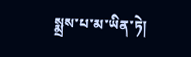སྨྲས་པ་མ་ཡིན་ཏེ།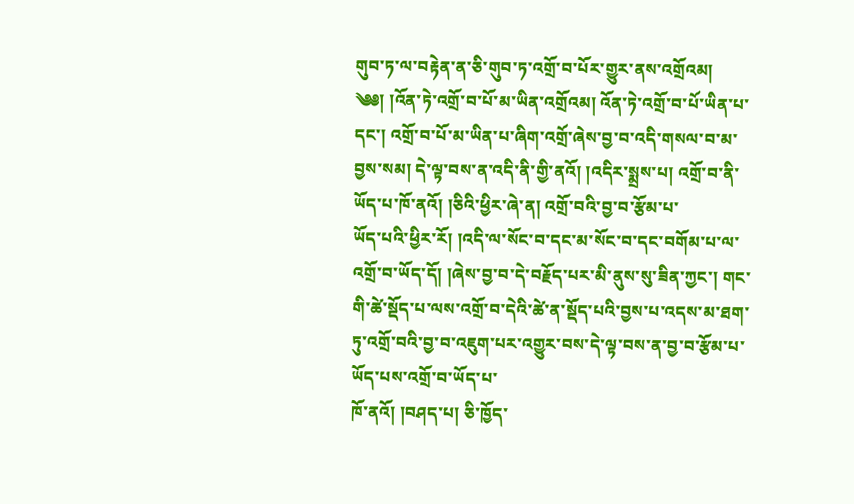གུབ་ཏ་ལ་བརྟེན་ན་ཅི་གུབ་ཏ་འགྲོ་བ་པོར་གྱུར་ནས་འགྲོའམ།
༄༅། །འོན་ཏེ་འགྲོ་བ་པོ་མ་ཡིན་འགྲོའམ། འོན་ཏེ་འགྲོ་བ་པོ་ཡིན་པ་དང་། འགྲོ་བ་པོ་མ་ཡིན་པ་ཞིག་འགྲོ་ཞེས་བྱ་བ་འདི་གསལ་བ་མ་བྱས་སམ། དེ་ལྟ་བས་ན་འདི་ནི་གྱི་ནའོ། །འདིར་སྨྲས་པ། འགྲོ་བ་ནི་ཡོད་པ་ཁོ་ནའོ། །ཅིའི་ཕྱིར་ཞེ་ན། འགྲོ་བའི་བྱ་བ་རྩོམ་པ་
ཡོད་པའི་ཕྱིར་རོ། །འདི་ལ་སོང་བ་དང་མ་སོང་བ་དང་བགོམ་པ་ལ་འགྲོ་བ་ཡོད་དོ། །ཞེས་བྱ་བ་དེ་བརྗོད་པར་མི་ནུས་སུ་ཟིན་ཀྱང་། གང་གི་ཚེ་སྡོད་པ་ལས་འགྲོ་བ་དེའི་ཚེ་ན་སྡོད་པའི་བྱས་པ་འདས་མ་ཐག་ཏུ་འགྲོ་བའི་བྱ་བ་འཇུག་པར་འགྱུར་བས་དེ་ལྟ་བས་ན་བྱ་བ་རྩོམ་པ་ཡོད་པས་འགྲོ་བ་ཡོད་པ་
ཁོ་ནའོ། །བཤད་པ། ཅི་ཁྱོད་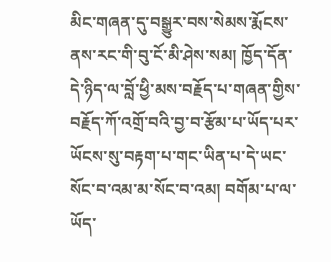མིང་གཞན་དུ་བསྒྱུར་བས་སེམས་རྨོངས་ནས་རང་གི་བུ་ངོ་མི་ཤེས་སམ། ཁྱོད་དོན་དེ་ཉིད་ལ་བློ་ཕྱི་མས་བརྗོད་པ་གཞན་གྱིས་བརྗོད་ཀོ་འགྲོ་བའི་བྱ་བ་རྩོམ་པ་ཡོད་པར་ཡོངས་སུ་བརྟག་པ་གང་ཡིན་པ་དེ་ཡང་སོང་བ་འམ་མ་སོང་བ་འམ། བགོམ་པ་ལ་ཡོད་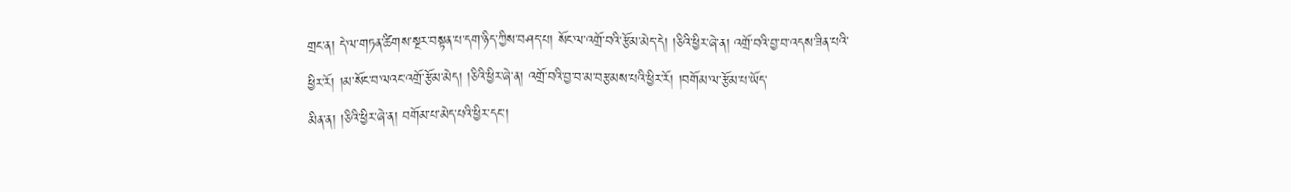གྲང་ན། དེ་ལ་གཏན་ཚིགས་སྔར་བསྟན་པ་དག་ཉིད་ཀྱིས་བཤད་པ། སོང་ལ་འགྲོ་བའི་རྩོམ་མེད་དེ། །ཅིའི་ཕྱིར་ཞེ་ན། འགྲོ་བའི་བྱ་བ་འདས་ཟིན་པའི་ཕྱིར་རོ། །མ་སོང་བ་ལའང་འགྲོ་རྩོམ་མེད། །ཅིའི་ཕྱིར་ཞེ་ན། འགྲོ་བའི་བྱ་བ་མ་བརྩམས་པའི་ཕྱིར་རོ། །བགོམ་ལ་རྩོམ་པ་ཡོད་
མིན་ན། །ཅིའི་ཕྱིར་ཞེ་ན། བགོམ་པ་མེད་པའི་ཕྱིར་དང་།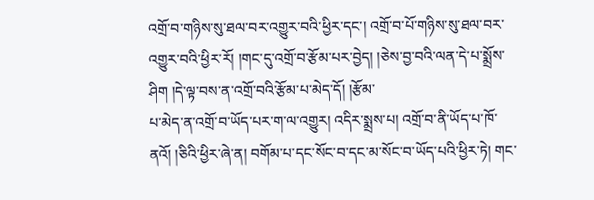འགྲོ་བ་གཉིས་སུ་ཐལ་བར་འགྱུར་བའི་ཕྱིར་དང་། འགྲོ་བ་པོ་གཉིས་སུ་ཐལ་བར་འགྱུར་བའི་ཕྱིར་རོ། །གང་དུ་འགྲོ་བ་རྩོམ་པར་བྱེད། །ཅེས་བྱ་བའི་ལན་དེ་པ་སྨྲོས་ཤིག །དེ་ལྟ་བས་ན་འགྲོ་བའི་རྩོམ་པ་མེད་དོ། །རྩོམ་
པ་མེད་ན་འགྲོ་བ་ཡོད་པར་ག་ལ་འགྱུར། འདིར་སྨྲས་པ། འགྲོ་བ་ནི་ཡོད་པ་ཁོ་ནའོ། །ཅིའི་ཕྱིར་ཞེ་ན། བགོམ་པ་དང་སོང་བ་དང་མ་སོང་བ་ཡོད་པའི་ཕྱིར་ཏེ། གང་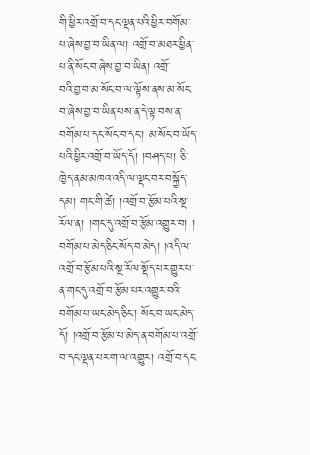གི་ཕྱིར་འགྲོ་བ་དང་ལྡན་པའི་ཕྱིར་བགོམ་པ་ཞེས་བྱ་བ་ཡིན་ལ། འགྲོ་བ་མཐར་ཕྱིན་པ་ནི་སོང་བ་ཞེས་བྱ་བ་ཡིན། འགྲོ་
བའི་བྱ་བ་མ་སོང་བ་ལ་ལྟོས་ནས་མ་སོང་བ་ཞེས་བྱ་བ་ཡིན་པས་ན་དེ་ལྟ་བས་ན་བགོམ་པ་དང་སོང་བ་དང་། མ་སོང་བ་ཡོད་པའི་ཕྱིར་འགྲོ་བ་ཡོད་དོ། །བཤད་པ། ཅི་ཁྱེད་ནམ་མཁའ་འདི་ལ་ལྡང་བར་བསྐྱོད་དམ། གང་གི་ཚེ། །འགྲོ་བ་རྩོམ་པའི་སྔ་རོལ་ན། །གང་དུ་འགྲོ་བ་རྩོམ་འགྱུར་བ། །
བགོམ་པ་མེད་ཅིང་སོད་བ་མེད། །འདི་ལ་འགྲོ་བ་རྩོམ་པའི་སྔ་རོལ་སྡོད་པར་གྱུར་པ་ན་གང་དུ་འགྲོ་བ་རྩོམ་པར་འགྱུར་བའི་བགོམ་པ་ཡང་མེད་ཅིང་། སོང་བ་ཡང་མེད་དོ། །འགྲོ་བ་རྩོམ་པ་མེད་ན་བགོམ་པ་འགྲོ་བ་དང་ལྡན་པར་ག་ལ་འགྱུར། འགྲོ་བ་དང་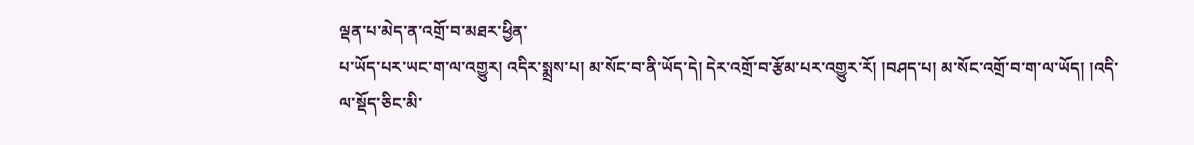ལྡན་པ་མེད་ན་འགྲོ་བ་མཐར་ཕྱིན་
པ་ཡོད་པར་ཡང་ག་ལ་འགྱུར། འདིར་སྨྲས་པ། མ་སོང་བ་ནི་ཡོད་དེ། དེར་འགྲོ་བ་རྩོམ་པར་འགྱུར་རོ། །བཤད་པ། མ་སོང་འགྲོ་བ་ག་ལ་ཡོད། །འདི་ལ་སྡོད་ཅིང་མི་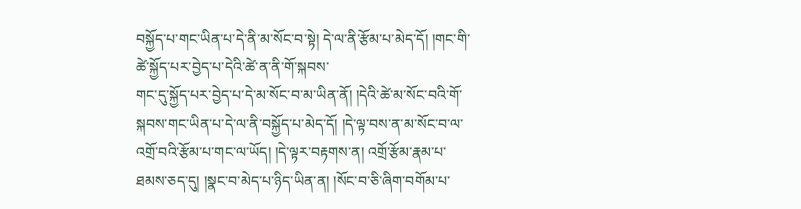བསྐྱོད་པ་གང་ཡིན་པ་དེ་ནི་མ་སོང་བ་སྟེ། དེ་ལ་ནི་རྩོམ་པ་མེད་དོ། །གང་གི་ཚེ་སྐྱོད་པར་བྱེད་པ་དེའི་ཚེ་ན་ནི་གོ་སྐབས་
གང་དུ་སྐྱོད་པར་བྱེད་པ་དེ་མ་སོང་བ་མ་ཡིན་ནོ། །དེའི་ཚེ་མ་སོང་བའི་གོ་སྐབས་གང་ཡིན་པ་དེ་ལ་ནི་བསྐྱོད་པ་མེད་དོ། །དེ་ལྟ་བས་ན་མ་སོང་བ་ལ་འགྲོ་བའི་རྩོམ་པ་གང་ལ་ཡོད། །དེ་ལྟར་བརྟགས་ན། འགྲོ་རྩོམ་རྣམ་པ་ཐམས་ཅད་དུ། །སྣང་བ་མེད་པ་ཉིད་ཡིན་ན། །སོང་བ་ཅི་ཞིག་བགོམ་པ་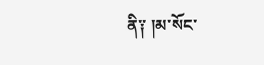ནི༑ །མ་སོང་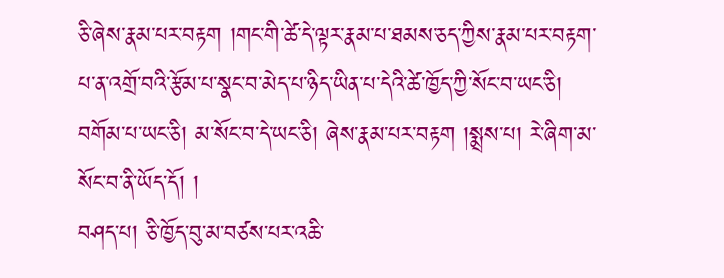ཅི་ཞེས་རྣམ་པར་བརྟག །གང་གི་ཚེ་དེ་ལྟར་རྣམ་པ་ཐམས་ཅད་ཀྱིས་རྣམ་པར་བརྟག་པ་ན་འགྲོ་བའི་རྩོམ་པ་སྣང་བ་མེད་པ་ཉིད་ཡིན་པ་དེའི་ཚེ་ཁྱོད་ཀྱི་སོང་བ་ཡང་ཅི། བགོམ་པ་ཡང་ཅི། མ་སོང་བ་དེ་ཡང་ཅི། ཞེས་རྣམ་པར་བརྟག །སྨྲས་པ། རེ་ཞིག་མ་སོང་བ་ནི་ཡོད་དོ། །
བཤད་པ། ཅི་ཁྱོད་བུ་མ་བཙས་པར་འཆི་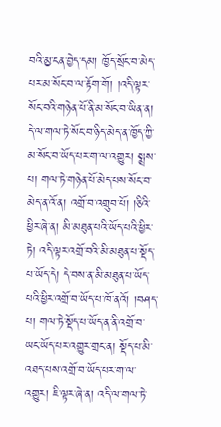བའི་མྱ་ངན་བྱེད་དམ། ཁྱོད་སྲོང་བ་མེད་པར་མ་སོང་བ་ལ་རྟོག་གོ། །འདི་ལྟར་སོང་བའི་གཉེན་པོ་ནི་མ་སོང་བ་ཡིན་ན། དེ་ལ་གལ་ཏེ་སོང་བ་ཉིད་མེད་ན་ཁྱོད་ཀྱི་མ་སོང་བ་ཡོད་པར་ག་ལ་འགྱུར། སྨྲས་པ། གལ་ཏེ་གཉེན་པོ་མེད་པས་སོང་བ་
མེད་ན་འོ་ན། འགྲོ་བ་འགྲུབ་པོ། །ཅིའི་ཕྱིར་ཞེ་ན། མི་མཐུན་པའི་ཡོད་པའི་ཕྱིར་ཏེ། འདི་ལྟར་འགྲོ་བའི་མི་མཐུན་པ་སྡོད་པ་ཡོད་དེ། དེ་བས་ན་མི་མཐུན་པ་ཡོད་པའི་ཕྱིར་འགྲོ་བ་ཡོད་པ་ཁོ་ནའོ། །བཤད་པ། གལ་ཏེ་སྡོད་པ་ཡོད་ན་ནི་འགྲོ་བ་ཡང་ཡོད་པར་འགྱུར་གྲང་ན། སྡོད་པ་མི་
འཐད་པས་འགྲོ་བ་ཡོད་པར་ག་ལ་འགྱུར། ཇི་ལྟར་ཞེ་ན། འདི་ལ་གལ་ཏེ་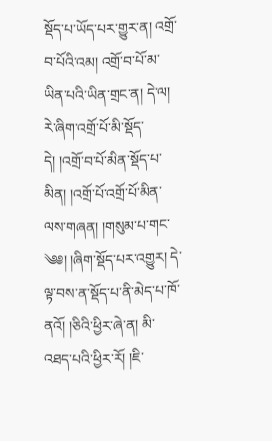སྡོད་པ་ཡོད་པར་གྱུར་ན། འགྲོ་བ་པོའི་འམ། འགྲོ་བ་པོ་མ་ཡིན་པའི་ཡིན་གྲང་ན། དེ་ལ། རེ་ཞིག་འགྲོ་པོ་མི་སྡོད་དེ། །འགྲོ་བ་པོ་མིན་སྡོད་པ་མིན། །འགྲོ་པོ་འགྲོ་པོ་མིན་ལས་གཞན། །གསུམ་པ་གང་
༄༅། །ཞིག་སྡོད་པར་འགྱུར། དེ་ལྟ་བས་ན་སྡོད་པ་ནི་མེད་པ་ཁོ་ནའོ། །ཅིའི་ཕྱིར་ཞེ་ན། མི་འཐད་པའི་ཕྱིར་རོ། །ཇི་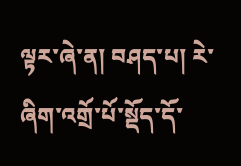ལྟར་ཞེ་ན། བཤད་པ། རེ་ཞིག་འགྲོ་པོ་སྡོད་དོ་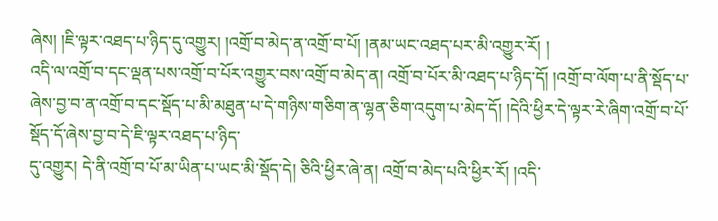ཞེས། །ཇི་ལྟར་འཐད་པ་ཉིད་དུ་འགྱུར། །འགྲོ་བ་མེད་ན་འགྲོ་བ་པོ། །ནམ་ཡང་འཐད་པར་མི་འགྱུར་རོ། །
འདི་ལ་འགྲོ་བ་དང་ལྡན་པས་འགྲོ་བ་པོར་འགྱུར་བས་འགྲོ་བ་མེད་ན། འགྲོ་བ་པོར་མི་འཐད་པ་ཉིད་དོ། །འགྲོ་བ་ལོག་པ་ནི་སྡོད་པ་ཞེས་བྱ་བ་ན་འགྲོ་བ་དང་སྡོད་པ་མི་མཐུན་པ་དེ་གཉིས་གཅིག་ན་ལྷན་ཅིག་འདུག་པ་མེད་དོ། །དེའི་ཕྱིར་དེ་ལྟར་རེ་ཞིག་འགྲོ་བ་པོ་སྡོད་དོ་ཞེས་བྱ་བ་དེ་ཇི་ལྟར་འཐད་པ་ཉིད་
དུ་འགྱུར། དེ་ནི་འགྲོ་བ་པོ་མ་ཡིན་པ་ཡང་མི་སྡོད་དེ། ཅིའི་ཕྱིར་ཞེ་ན། འགྲོ་བ་མེད་པའི་ཕྱིར་རོ། །འདི་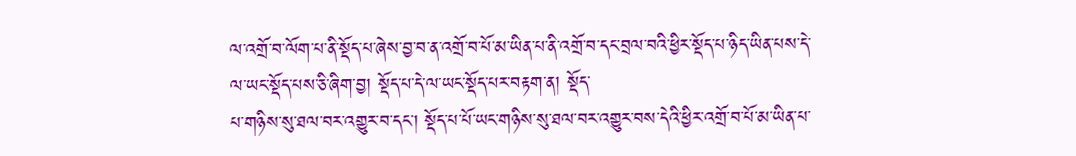ལ་འགྲོ་བ་ལོག་པ་ནི་སྡོད་པ་ཞེས་བྱ་བ་ན་འགྲོ་བ་པོ་མ་ཡིན་པ་ནི་འགྲོ་བ་དང་བྲལ་བའི་ཕྱིར་སྡོད་པ་ཉིད་ཡིན་པས་དེ་ལ་ཡང་སྡོད་པས་ཅི་ཞིག་བྱ། སྡོད་པ་དེ་ལ་ཡང་སྡོད་པར་བརྟག་ན། སྡོད་
པ་གཉིས་སུ་ཐལ་བར་འགྱུར་བ་དང་། སྡོད་པ་པོ་ཡང་གཉིས་སུ་ཐལ་བར་འགྱུར་བས་དེའི་ཕྱིར་འགྲོ་བ་པོ་མ་ཡིན་པ་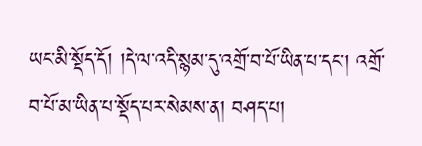ཡང་མི་སྡོད་དོ། །དེ་ལ་འདི་སྙམ་དུ་འགྲོ་བ་པོ་ཡིན་པ་དང་། འགྲོ་བ་པོ་མ་ཡིན་པ་སྡོད་པར་སེམས་ན། བཤད་པ།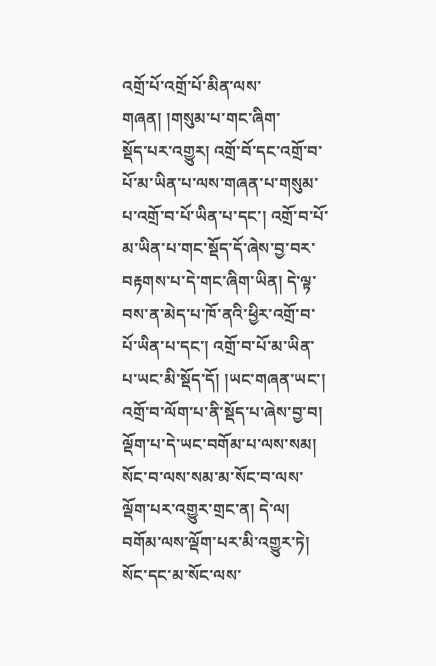འགྲོ་པོ་འགྲོ་པོ་མིན་ལས་གཞན། །གསུམ་པ་གང་ཞིག་
སྡོད་པར་འགྱུར། འགྲོ་བོ་དང་འགྲོ་བ་པོ་མ་ཡིན་པ་ལས་གཞན་པ་གསུམ་པ་འགྲོ་བ་པོ་ཡིན་པ་དང་། འགྲོ་བ་པོ་མ་ཡིན་པ་གང་སྡོད་དོ་ཞེས་བྱ་བར་བརྟགས་པ་དེ་གང་ཞིག་ཡིན། དེ་ལྟ་བས་ན་མེད་པ་ཁོ་ནའི་ཕྱིར་འགྲོ་བ་པོ་ཡིན་པ་དང་། འགྲོ་བ་པོ་མ་ཡིན་པ་ཡང་མི་སྡོད་དོ། །ཡང་གཞན་ཡང་།
འགྲོ་བ་ལོག་པ་ནི་སྡོད་པ་ཞེས་བྱ་བ། ལྡོག་པ་དེ་ཡང་བགོམ་པ་ལས་སམ། སོང་བ་ལས་སམ་མ་སོང་བ་ལས་ལྡོག་པར་འགྱུར་གྲང་ན། དེ་ལ། བགོམ་ལས་ལྡོག་པར་མི་འགྱུར་ཏེ། སོང་དང་མ་སོང་ལས་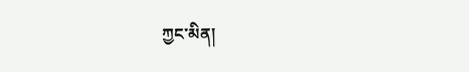ཀྱང་མིན།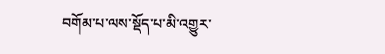བགོམ་པ་ལས་སྡོད་པ་མི་འགྱུར་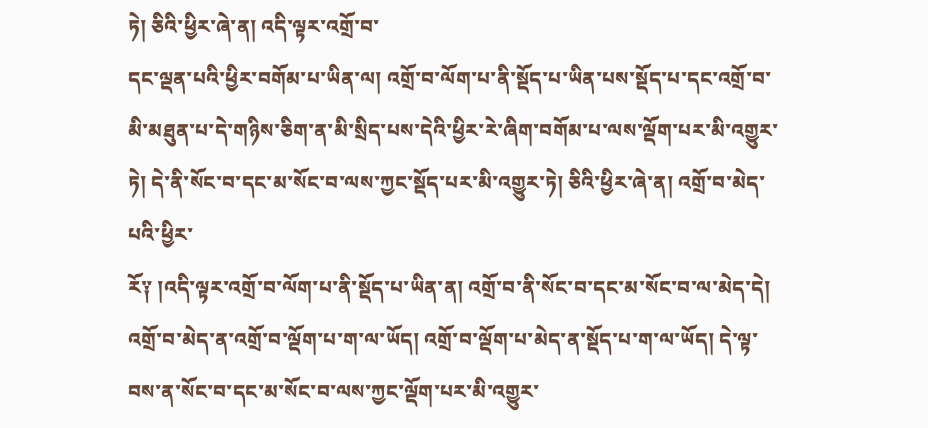ཏེ། ཅིའི་ཕྱིར་ཞེ་ན། འདི་ལྟར་འགྲོ་བ་
དང་ལྡན་པའི་ཕྱིར་བགོམ་པ་ཡིན་ལ། འགྲོ་བ་ལོག་པ་ནི་སྡོད་པ་ཡིན་པས་སྡོད་པ་དང་འགྲོ་བ་མི་མཐུན་པ་དེ་གཉིས་ཅིག་ན་མི་སྲིད་པས་དེའི་ཕྱིར་རེ་ཞིག་བགོམ་པ་ལས་ལྡོག་པར་མི་འགྱུར་ཏེ། དེ་ནི་སོང་བ་དང་མ་སོང་བ་ལས་ཀྱང་སྡོད་པར་མི་འགྱུར་ཏེ། ཅིའི་ཕྱིར་ཞེ་ན། འགྲོ་བ་མེད་པའི་ཕྱིར་
རོ༑ །འདི་ལྟར་འགྲོ་བ་ལོག་པ་ནི་སྡོད་པ་ཡིན་ན། འགྲོ་བ་ནི་སོང་བ་དང་མ་སོང་བ་ལ་མེད་དེ། འགྲོ་བ་མེད་ན་འགྲོ་བ་ལྡོག་པ་ག་ལ་ཡོད། འགྲོ་བ་ལྡོག་པ་མེད་ན་སྡོད་པ་ག་ལ་ཡོད། དེ་ལྟ་བས་ན་སོང་བ་དང་མ་སོང་བ་ལས་ཀྱང་ལྡོག་པར་མི་འགྱུར་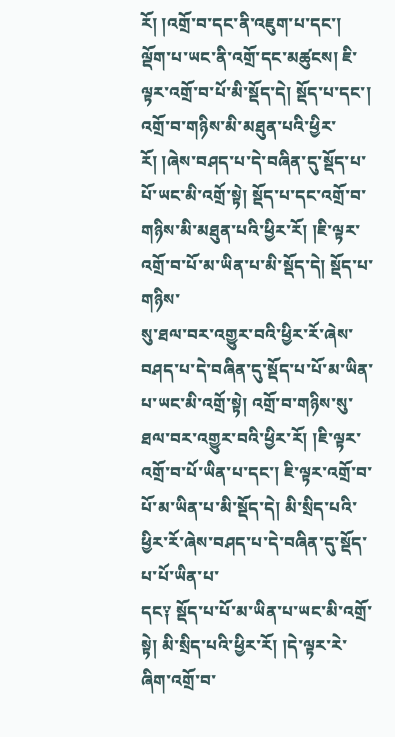རོ། །འགྲོ་བ་དང་ནི་འཇུག་པ་དང་།
ལྡོག་པ་ཡང་ནི་འགྲོ་དང་མཚུངས། ཇི་ལྟར་འགྲོ་བ་པོ་མི་སྡོད་དེ། སྡོད་པ་དང་། འགྲོ་བ་གཉིས་མི་མཐུན་པའི་ཕྱིར་རོ། །ཞེས་བཤད་པ་དེ་བཞིན་དུ་སྡོད་པ་པོ་ཡང་མི་འགྲོ་སྟེ། སྡོད་པ་དང་འགྲོ་བ་གཉིས་མི་མཐུན་པའི་ཕྱིར་རོ། །ཇི་ལྟར་འགྲོ་བ་པོ་མ་ཡིན་པ་མི་སྡོད་དེ། སྡོད་པ་གཉིས་
སུ་ཐལ་བར་འགྱུར་བའི་ཕྱིར་རོ་ཞེས་བཤད་པ་དེ་བཞིན་དུ་སྡོད་པ་པོ་མ་ཡིན་པ་ཡང་མི་འགྲོ་སྟེ། འགྲོ་བ་གཉིས་སུ་ཐལ་བར་འགྱུར་བའི་ཕྱིར་རོ། །ཇི་ལྟར་འགྲོ་བ་པོ་ཡིན་པ་དང་། ཇི་ལྟར་འགྲོ་བ་པོ་མ་ཡིན་པ་མི་སྡོད་དེ། མི་སྲིད་པའི་ཕྱིར་རོ་ཞེས་བཤད་པ་དེ་བཞིན་དུ་སྡོད་པ་པོ་ཡིན་པ་
དང༑ སྡོད་པ་པོ་མ་ཡིན་པ་ཡང་མི་འགྲོ་སྟེ། མི་སྲིད་པའི་ཕྱིར་རོ། །དེ་ལྟར་རེ་ཞིག་འགྲོ་བ་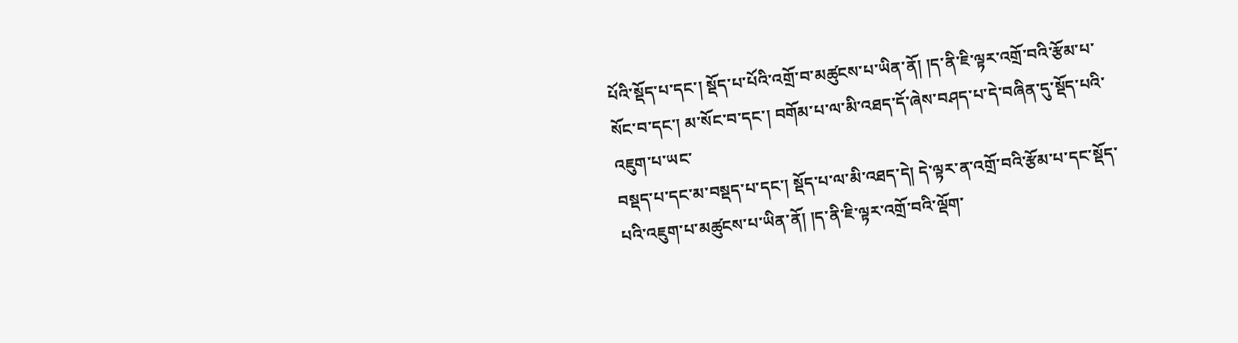པོའི་སྡོད་པ་དང་། སྡོད་པ་པོའི་འགྲོ་བ་མཚུངས་པ་ཡིན་ནོ། །ད་ནི་ཇི་ལྟར་འགྲོ་བའི་རྩོམ་པ་སོང་བ་དང་། མ་སོང་བ་དང་། བགོམ་པ་ལ་མི་འཐད་དོ་ཞེས་བཤད་པ་དེ་བཞིན་དུ་སྡོད་པའི་འཇུག་པ་ཡང་
བསྡད་པ་དང་མ་བསྡད་པ་དང་། སྡོད་པ་ལ་མི་འཐད་དེ། དེ་ལྟར་ན་འགྲོ་བའི་རྩོམ་པ་དང་སྡོད་པའི་འཇུག་པ་མཚུངས་པ་ཡིན་ནོ། །ད་ནི་ཇི་ལྟར་འགྲོ་བའི་ལྡོག་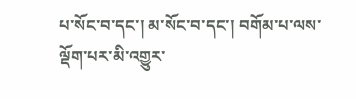པ་སོང་བ་དང་། མ་སོང་བ་དང་། བགོམ་པ་ལས་ལྡོག་པར་མི་འགྱུར་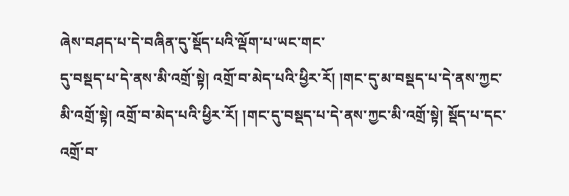ཞེས་བཤད་པ་དེ་བཞིན་དུ་སྡོད་པའི་ལྡོག་པ་ཡང་གང་
དུ་བསྡད་པ་དེ་ནས་མི་འགྲོ་སྟེ། འགྲོ་བ་མེད་པའི་ཕྱིར་རོ། །གང་དུ་མ་བསྡད་པ་དེ་ནས་ཀྱང་མི་འགྲོ་སྟེ། འགྲོ་བ་མེད་པའི་ཕྱིར་རོ། །གང་དུ་བསྡད་པ་དེ་ནས་ཀྱང་མི་འགྲོ་སྟེ། སྡོད་པ་དང་འགྲོ་བ་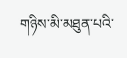གཉིས་མི་མཐུན་པའི་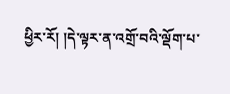ཕྱིར་རོ། །དེ་ལྟར་ན་འགྲོ་བའི་ལྡོག་པ་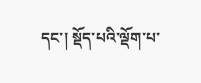དང་། སྡོད་པའི་ལྡོག་པ་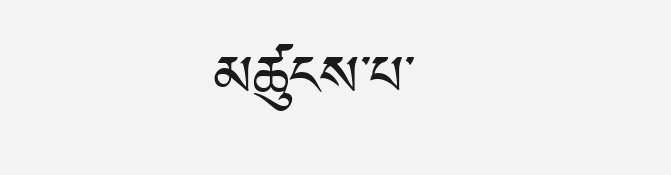མཚུངས་པ་